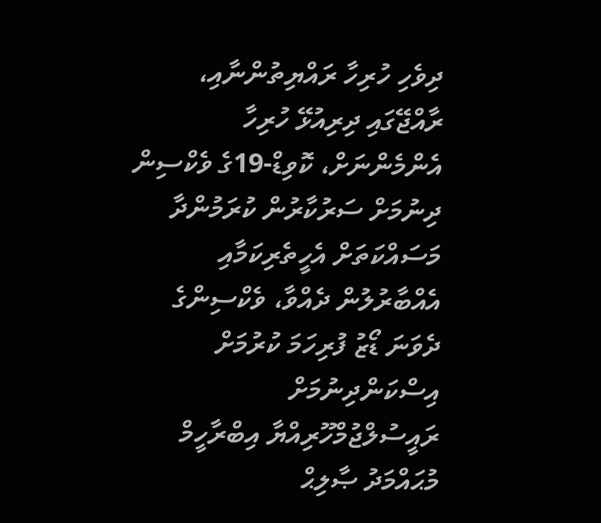ދިވެހި ހުރިހާ ރައްޔިތުންނާއި، ރާއްޖޭގައި ދިރިއުޅޭ ހުރިހާ އެންމެންނަށް، ކޮވިޑް-19ގެ ވެކްސިން ދިނުމަށް ސަރުކާރުން ކުރަމުންދާ މަސައްކަތަށް އެހީތެރިކަމާއި އެއްބާރުލުން ދެއްވާ، ވެކްސިންގެ ދެވަނަ ޑޯޒު ފުރިހަމަ ކުރުމަށް އިސްކަންދިނުމަށް ރައީސުލްޖުމްހޫރިއްޔާ އިބްރާހީމް މުޙައްމަދު ޞާލިޙް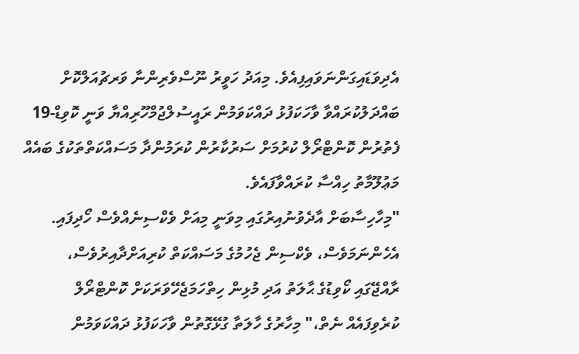އެދިވަޑައިގަންނަވައިފިއެވެ. މިއަދު ހަވީރު ނޫސްވެރިންނާ ވަރޗުއަލްކޮށް ބައްދަލުކުރައްވާ ވާހަކަފުޅު ދައްކަވަމުން ރައީސުލްޖުމްހޫރިއްޔާ ވަނީ ކޮވިޑް-19 ފެތުރުން ކޮންޓްރޯލް ކުރުމަށް ސަރުކާރުން ކުރަމުންދާ މަސައްކަތްތަކުގެ ބައެއް މަޢުލޫމާތު ހިއްސާ ކުރައްވާފައެވެ.
"މިހާހިސާބަށް އާދެވުނުއިރުގައި މިވަނީ މިއަށް ވެކްސިނެއްވެސް ހޯދިފައި. އެހެންނަމަވެސް، ވެކްސިން ޖެހުމުގެ މަސައްކަތް ކުރިއަށްދާއިރުވެސް، ރާއްޖޭގައި ކޯވިޑުގެ ޙާލަތު އަދި މުޅިން ހިތްހަމަޖެހޭވަރަކަށް ކޮންޓްރޯލް ކުރެވިފައެއް ނެތް،" މިހާރުގެ ހާލަތާ ގުޅޭގޮތުން ވާހަކަފުޅު ދައްކަވަމުން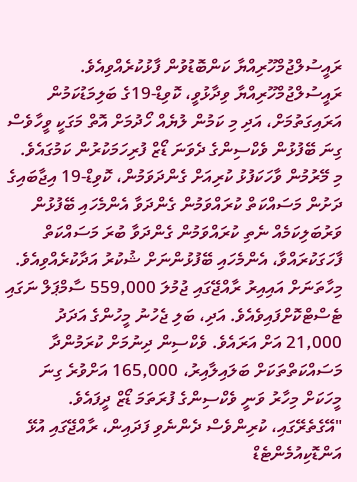ރައީސުލްޖުމްހޫރިއްޔާ ކަންބޮޑުވުން ފާޅުކުރެއްވިއެވެ. ރައީސުލްޖުމްހޫރިއްޔާ ވިދާޅުވީ، ކޮވިޑް-19ގެ ބަލިމަޑުކަމުން އަރައިގަތުމަށް، އަދި މި ކަމުން ލުޔެއް ހޯދުމަށް އޮތް މަގަކީ ވީހާވެސް ގިނަ ބޭފުޅުން ވެކްސިންގެ ދެވަނަ ޑޯޒް ފުރިހަމަކުރުން ކަމުގައެވެ.
މި މޭރުމުން ވާހަކަފުޅު ކުރިއަށް ގެންދަވަމުން، ކޮވިޑް-19 އިޖާބައިގެ ދަށުން މަސައްކަތް ކުރައްވަމުން ގެންދަވާ އެންމެހައި ބޭފުޅުން ވަރުބަލިކަމެއް ނެތި ކުރައްވަމުން ގެންދަވާ ބުރަ މަސައްކަތް ފާހަގަކުރައްވާ، އެންމެހައި ބޭފުޅުންނަށް ޝުކުރު އަދާކުރެއްވިއެވެ. މިހާތަނަށް އައިއިރު ރާއްޖޭގައި ޖުމުލަ 559,000 ސާމްޕަލް ނަގައި ޓެސްޓްކޮށްފައިވެއެވެ. އަދި، ބަލި ޖެހުނު މީހުންގެ އަދަދު 21,000 އަށް އަރައެވެ. ވެކްސިން ދިނުމަށް ކުރަމުންދާ މަސައްކަތްތަކަށް ބަލައިލާއިރު، 165,000 އަށްވުރެ ގިނަ މީހަކަށް މިހާރު ވަނީ ވެކްސިންގެ ފުރަތަމަ ޑޯޒް ދީފައެވެ.
"އޭގެތެރޭގައި، ކުރިންވެސް ދެންނެވި ފަދައިން، ރާއްޖޭގައި އުޅޭ އަންޑޮކިއުމެންޓެޑް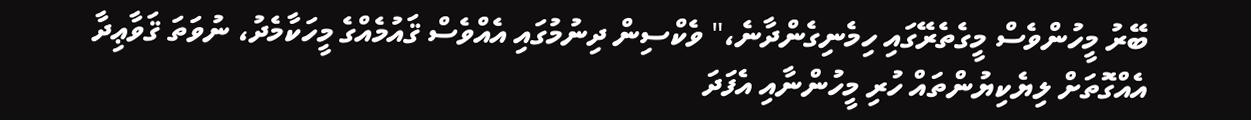ބޭރު މީހުންވެސް މީގެތެރޭގައި ހިމެނިގެންދާނެ،" ވެކްސިން ދިނުމުގައި އެއްވެސް ޤައުމެއްގެ މީހަކާމެދު، ނުވަތަ ޤަވާޢިދާ އެއްގޮތަށް ލިޔެކިޔުންތައް ހުރި މީހުންނާއި އެފަދަ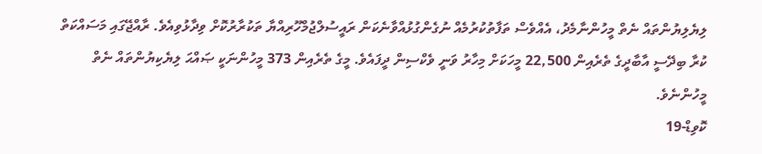ލިޔެލިޔުންތައް ނެތް މީހުންނާމެދު، އެއްވެސް ތަފާތުކުރުމެއް ނުގެންގުޅުއްވާނެކަން ރައީސުލްޖުމްހޫރިއްޔާ ތަކުރާރުކޮށް ވިދާޅުވިއެވެ. ރާއްޖޭގައި މަސައްކަތް ކުރާ ބިދޭސީ އާބާދީގެ ތެރެއިން 22,500 މީހަކަށް މިހާރު ވަނީ ވެކްސިން ދީފައެވެ. މީގެ ތެރެއިން 373 މީހުންނަކީ ޞައްޙަ ލިޔެކިޔުންތައް ނެތް މީހުންނެވެ.
ކޮވިޑް-19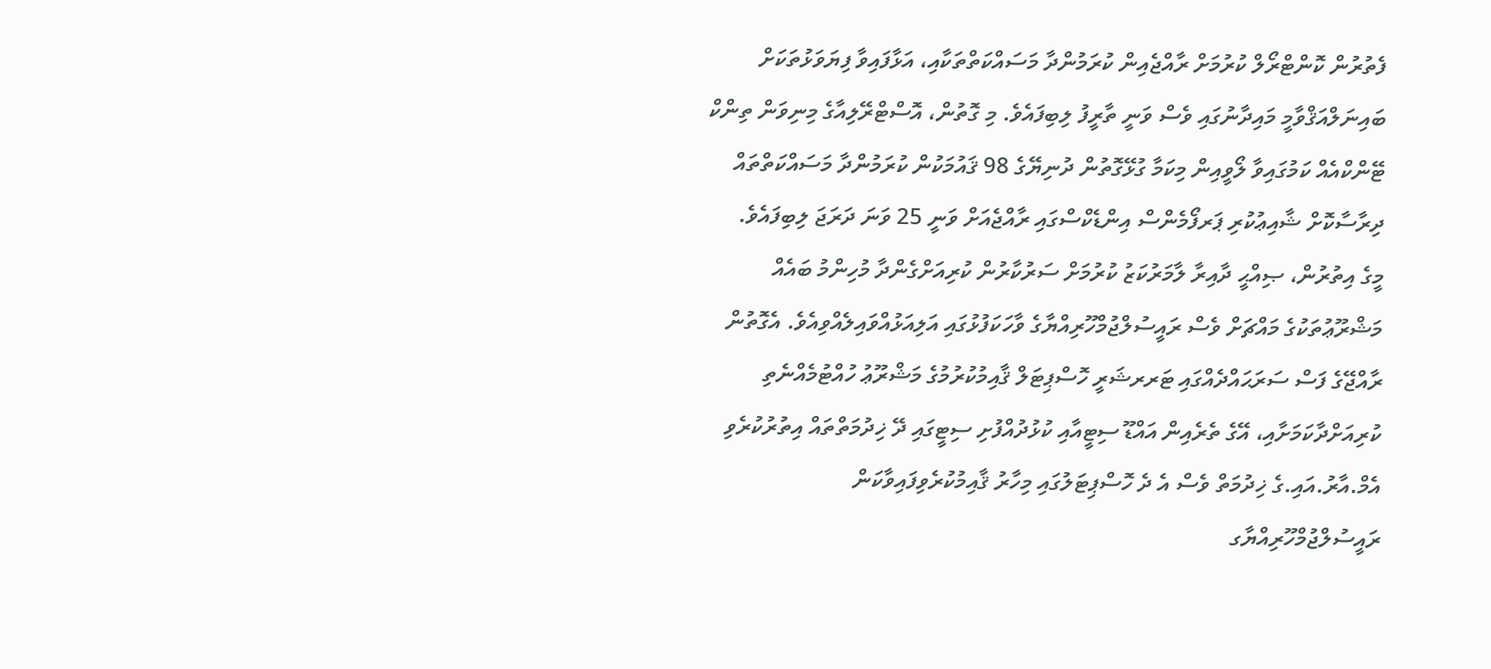ފެތުރުން ކޮންޓްރޯލް ކުރުމަށް ރާއްޖެއިން ކުރަމުންދާ މަސައްކަތްތަކާއި، އަޅާފައިވާ ފިޔަވަޅުތަކަށް ބައިނަލްއަޤްވާމީ މައިދާނުގައި ވެސް ވަނީ ތާރީފު ލިބިފައެވެ. މި ގޮތުން، އޮސްޓްރޭލިއާގެ މިނިވަން ތިންކް ޓޭންކްއެއް ކަމުގައިވާ ލޯވީއިން މިކަމާ ގުޅޭގޮތުން ދުނިޔޭގެ 98 ޤައުމަކުން ކުރަމުންދާ މަސައްކަތްތައް ދިރާސާކޮށް ޝާއިޢުކުރި ޕަރފޯމެންސް އިންޑެކްސްގައި ރާއްޖެއަށް ވަނީ 25 ވަނަ ދަރަޖަ ލިބިފައެވެ.
މީގެ އިތުރުން، ޞިއްޙީ ދާއިރާ ލާމަރުކަޒު ކުރުމަށް ސަރުކާރުން ކުރިއަށްގެންދާ މުހިންމު ބައެއް މަޝްރޫޢުތަކުގެ މައްޗަށް ވެސް ރައީސުލްޖުމްހޫރިއްޔާގެ ވާހަކަފުޅުގައި އަލިއަޅުއްވައިލެއްވިއެވެ. އެގޮތުން ރާއްޖޭގެ ފަސް ސަރަޙައްދެއްގައި ޓަރރޝަރީ ހޮސްޕިޓަލް ޤާއިމުކުރުމުގެ މަޝްރޫޢު ހުއްޓުމެއްނެތި ކުރިއަށްދާކަމަށާއި، އޭގެ ތެރެއިން އައްޑޫ ސިޓީއާއި ކުޅުދުއްފުށި ސިޓީގައި ދޭ ޚިދުމަތްތައް އިތުރުކުރެވި އެމް.އާރު.އައި.ގެ ޚިދުމަތް ވެސް އެ ދެ ހޮސްޕިޓަލުގައި މިހާރު ޤާއިމުކުރެވިފައިވާކަން ރައީސުލްޖުމްހޫރިއްޔާގ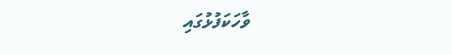ވާހަކަފުޅުގައި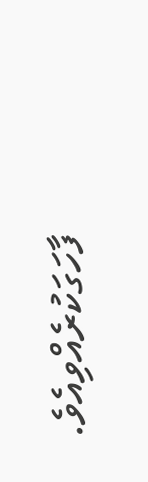ފާހަގަކުރެއްވިއެވެ.